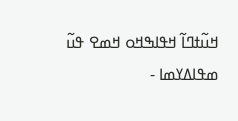ߞߎ߬ߙߣߊ߬ ߞߟߊߒߞߋ ߞߘߐ ߟߎ߬ ߘߟߊߡߌߘߊ -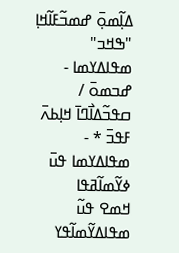ߡߊ߲߬ߘߋ߲߫ ߝߘߏ߬ߓߊ߬ߞߊ߲ "ߒߞߏ" ߘߟߊߡߌߘߊ - ߝߏߘߋ߫ / ߛߟߏ߬ߡߊ߯ߣߊ߫ ߞߊ߲ߕߍ߫ ߓߟߏ߫ * - ߘߟߊߡߌߘߊ ߟߎ߫ ߦߌ߬ߘߊ߬ߥߟߊ
ߞߘߐ ߟߎ߬ ߘߟߊߡߌ߬ߘߊ߬ߟߌ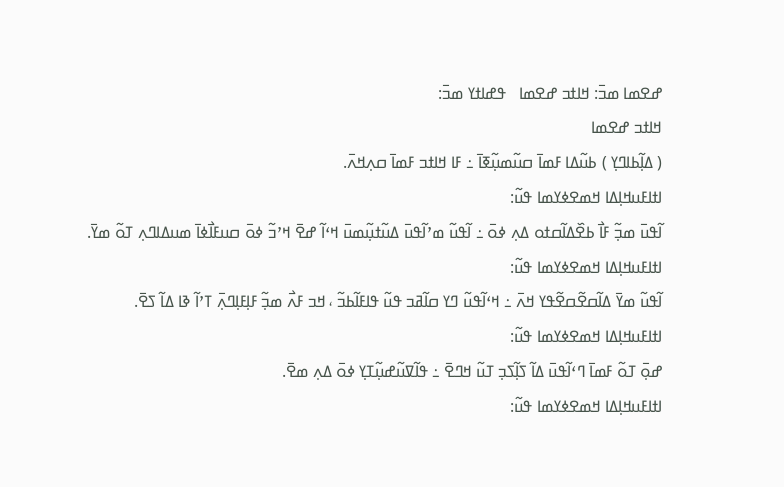ߝߐߘߊ ߘߏ߫: ߞߊߙߏ ߝߐߘߊ   ߟߝߊߙߌ ߘߏ߫:
ߞߊߙߏ ߝߐߘߊ
( ߡߊ߲߬ߕߊߣߌ߲ ) ߕߎ߬ߡߊ ߓߘߊ߫ ߛߎ߬ߘߎ߲߬ߧߊ߫ ߸ ߓߊ ߞߊߙߏ ߓߘߊ߫ ߛߍ߲ߞߍ߫.
ߊߙߊߓߎߞߊ߲ߡߊ ߞߘߐߦߌߘߊ ߟߎ߬:
ߊ߬ߟߎ߫ ߘߏ߲߬ ߓߊ߯ ߕߐ߰ߡߊ߬ߛߙߋ ߡߍ߲ ߦߋ߫ ߸ ߊ߬ߟߎ߬ ߘߴߊ߬ߟߎ߫ ߡߎ߬ߙߎ߲߬ߘߎ߫ ߞߵߊ߬ ߝߐ߫ ߞߴߏ߬ ߦߋ߫ ߛߎߓߊ߯ߦߊ߫ ߘߎߡߊߣߍ߲ ߠߋ߬ ߘߌ߫.
ߊߙߊߓߎߞߊ߲ߡߊ ߞߘߐߦߌߘߊ ߟߎ߬:
ߊ߬ߟߎ߬ ߘߌ߫ ߡߊ߬ߛߐ߬ߛߐ߬ߟߌ ߞߍ߫ ߸ ߞߵߊ߬ߟߎ߬ ߣߌ ߛߊ߬ߥߏ ߟߎ߬ ߟߊߓߊ߬ߕߏ߬ ، ߞߏ ߓߍ߯ ߘߏ߲߬ ߓߊ߲ߓߊ߲ߣߍ߲߫ ߠߴߊ߬ ߢߊ ߡߊ߬ ߖߐ߫.
ߊߙߊߓߎߞߊ߲ߡߊ ߞߘߐߦߌߘߊ ߟߎ߬:
ߝߋ߲߫ ߠߋ߬ ߓߘߊ߫ ߣߵߊ߬ߟߎ߫ ߡߊ߬ ߖߊ߲߬ߖߏ߲ ߠߎ߬ ߞߣߐ߫ ߸ ߟߊ߬ߜߎ߬ߝߎ߲߬ߠߌ߲ ߦߋ߫ ߡߍ߲ ߘߐ߫.
ߊߙߊߓߎߞߊ߲ߡߊ ߞߘߐߦߌߘߊ ߟߎ߬: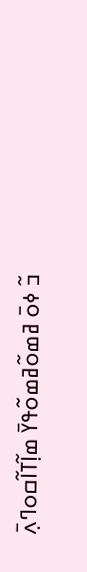ߏ߬ ߦߋ߫ ߥߘߋ߬ߥߘߋ߬ߟߌ߫ ߘߊ߲߬ߠߊ߬ߛߋߣߍ߲߫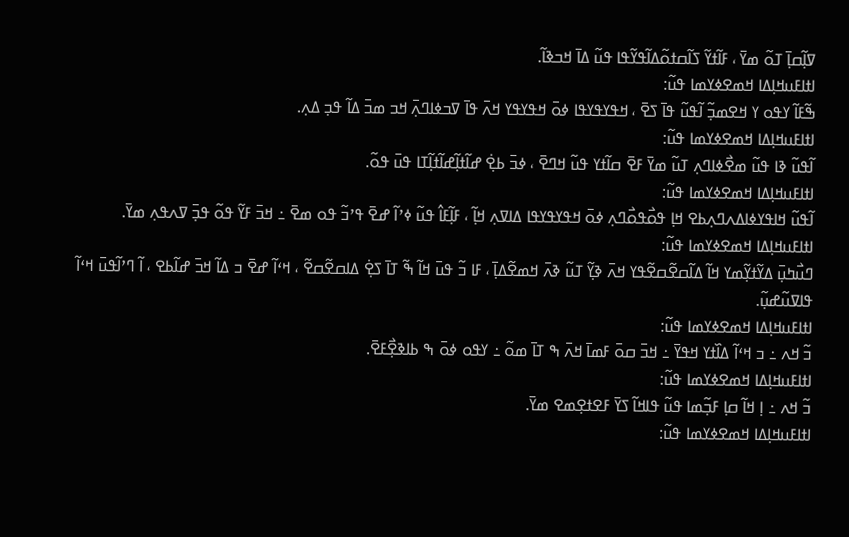ߜߊ߲߬ߛߊ߲߫ ߠߋ߬ ߘߌ߫ ، ߓߊ߬ߙߌ߬ ߖߊ߬ߛߙߋ߬ߡߊ߬ߟߌ߬ߟߊ ߟߎ߬ ߡߊ߫ ߞߏߢߊ߬.
ߊߙߊߓߎߞߊ߲ߡߊ ߞߘߐߦߌߘߊ ߟߎ߬:
ߒ߬ߓߊ߬ ߌߟߋ ߌ ߞߐߘߏ߲߬ ߊ߬ߟߎ߬ ߟߊ߫ ߖߐ߫ ، ߞߟߌߟߌߟߊ ߦߋ߫ ߞߟߌߟߌ ߞߍ߫ ߟߊ߫ ߜߏߦߊߣߍ߲߫ ߞߏ ߘߏ߫ ߡߊ߬ ߟߏ߲ ߡߍ߲.
ߊߙߊߓߎߞߊ߲ߡߊ ߞߘߐߦߌߘߊ ߟߎ߬:
ߊ߬ߟߎ߬ ߢߊ ߟߎ߬ ߘߐ߯ߦߊߣߍ߲ ߠߎ߬ ߘߌ߫ ߓߐ߫ ߛߊ߬ߙߌ ߟߎ߬ ߞߣߐ߫ ، ߦߏ߫ ߕߐ߲߭ ߝߊ߬ߙߊ߲߬ߝߊ߬ߙߊ߲߬ߠߊ ߟߎ߫ ߟߋ߬.
ߊߙߊߓߎߞߊ߲ߡߊ ߞߘߐߦߌߘߊ ߟߎ߬:
ߊ߬ߟߎ߬ ߞߊߟߌߦߊߡߍߣߍ߲ߕߐ ߞߊ߲ ߟߋ߯ߟߋ߯ߣߍ߲ ߦߋ߫ ߞߟߌߟߌߟߊ ߡߊߜߍ߲ ߞߊ߲߬ ، ߓߊ߲߬ߓߊ߮ ߟߎ߬ ߦߴߊ߬ ߝߐ߫ ߟߴߏ߬ ߟߋ ߘߐ߫ ߸ ߞߏ߫ ߓߌ߬ ߟߋ߬ ߟߏ߲߫ ߜߍߟߍ߲ ߘߌ߫.
ߊߙߊߓߎߞߊ߲ߡߊ ߞߘߐߦߌߘߊ ߟߎ߬:
ߣߎ߯ߤߎ߲߫ ߡߌ߬ߙߌ߲߬ߘߌ ߞߊ߬ ߡߊ߬ߛߐ߬ߛߐ߬ߟߌ ߞߍ߫ ߢߌ߲߬ ߠߎ߬ ߢߍ߫ ߞߘߐ߬ߡߊ߲߫ ، ߓߊ ߏ߬ ߟߎ߫ ߞߊ߬ ߒ߬ ߠߊ߫ ߖߐ߲߭ ߡߊߛߐ߬ߛߐ߬ ، ߞߵߊ߬ ߝߐ߫ ߏ ߡߊ߬ ߞߏ߫ ߝߊ߬ߕߐ ، ߊ߬ ߣߴߊ߬ߟߎ߫ ߞߵߊ߬ ߟߊߜߎ߬ߝߎ߲߬.
ߊߙߊߓߎߞߊ߲ߡߊ ߞߘߐߦߌߘߊ ߟߎ߬:
ߏ߬ ߞߍ ߸ ߏ ߞߵߊ߬ ߡߊ߰ߙߌ ߞߟߌ߫ ߸ ߞߏ߫ ߛߋ߫ ߓߘߊ߫ ߞߍ߫ ߒ ߠߊ߫ ߘߋ߬ ߸ ߌߟߋ ߦߋ߫ ߒ ߕߊߢߐ߲߯ߓߐ߫.
ߊߙߊߓߎߞߊ߲ߡߊ ߞߘߐߦߌߘߊ ߟߎ߬:
ߏ߬ ߞߍ ߸ ߊ߲ ߞߊ߬ ߛߊ߲ ߓߏ߲߬ߘߊ ߟߎ߬ ߟߊߞߊ߬ ߖߌ߫ ߓߐߙߐ߲ߘߐ ߘߌ߫.
ߊߙߊߓߎߞߊ߲ߡߊ ߞߘߐߦߌߘߊ ߟߎ߬: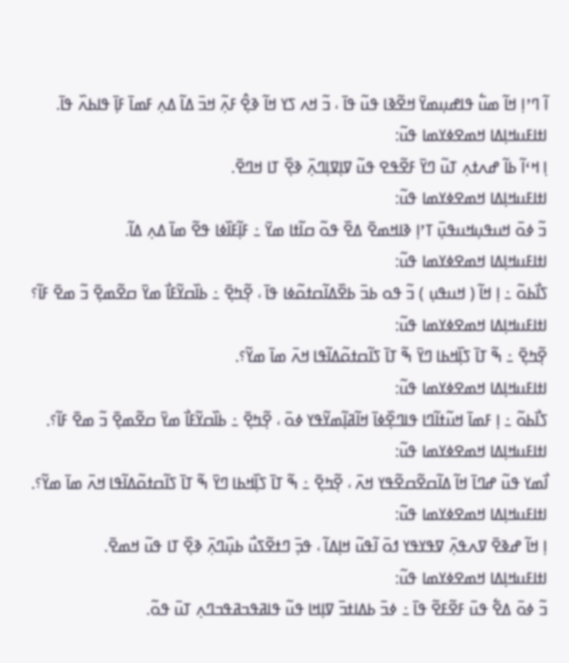ߊ߬ ߣߴߊ߲ ߞߊ߬ ߘߎ߱ ߟߊߝߎ߲ߘߌ߫ ߞߐ߬ߢߊ ߟߎ߬ ߟߊ߫ ، ߏ߬ ߞߍ ߖߌ ߞߊ߬ ߢߐ߲߮ ߓߍ߲߬ ߞߏ߫ ߡߊ߬ ߡߍ߲ ߓߘߊ߫ ߓߊ߲߫ ߟߊߕߍ߰ ߟߊ߫.
ߊߙߊߓߎߞߊ߲ߡߊ ߞߘߐߦߌߘߊ ߟߎ߬:
ߊ߲ ߞߵߊ߬ ߕߊ߬ ߝߍߙߍ߲ ߠߎ߬ ߣߌ߫ ߓߐ߬ߟߐ ߟߎ߬ ߜߊ߲ߜߊ߲ߣߍ߲߫ ߢߐ߲߰ ߠߊ ߞߣߐ߫.
ߊߙߊߓߎߞߊ߲ߡߊ ߞߘߐߦߌߘߊ ߟߎ߬:
ߏ߬ ߦߋ߫ ߞߎߟߎ߲ߞߎߟߎ߲߫ ߠߴߊ߲ ߢߊߞߘߐ߫ ߡߐ߰ ߟߋ߬ ߛߊ߬ߙߊ ߘߌ߫ ߸ ߓߊ߲߬ߓߊ߰ߦߊ ߟߐ߬ ߘߊ߫ ߡߍ߲ ߡߊ߬.
ߊߙߊߓߎߞߊ߲ߡߊ ߞߘߐߦߌߘߊ ߟߎ߬:
ߖߊ߯ߕߋ߬ ߸ ߊ߲ ߞߊ߬ ( ߞߎߟߎ߲ ) ߏ߬ ߟߋ ߕߏ߫ ߕߐ߰ߡߊ߬ߛߙߋ߬ߦߊ ߟߊ߫ ، ߐ߲߬ߤߐ߲߫ ߸ ߕߊ߰ߛߌ߬ߓߊ߯ ߘߌ߫ ߛߐ߬ߘߐ߲߫ ߏ߬ ߘߐ߫ ߓߊ߬؟
ߊߙߊߓߎߞߊ߲ߡߊ ߞߘߐߦߌߘߊ ߟߎ߬:
ߐ߲߬ߤߐ߲߫ ߸ ߒ߬ ߠߊ߫ ߖߊ߲߰ߞߕߊ ߣߌ߫ ߒ߬ ߠߊ߫ ߖߊ߬ߛߙߋ߬ߡߊ߬ߟߊ ߞߍ߫ ߘߊ߫ ߘߌ߬؟.
ߊߙߊߓߎߞߊ߲ߡߊ ߞߘߐߦߌߘߊ ߟߎ߬:
ߖߊ߯ߕߋ߬ ߸ ߊ߲ ߓߘߊ߫ ߞߎ߬ߙߊ߬ߣߊ ߟߊߣߐ߲߰ߦߊ߫ ߞߊ߬ߥߊ߲߬ߘߌ߬ߟߌ ߦߋ߫ ، ߐ߲߬ߤߐ߲߫ ߸ ߕߊ߰ߛߌ߬ߓߊ߯ ߘߌ߫ ߛߐ߬ߘߐ߲߫ ߏ߬ ߘߐ߫ ߓߊ߬؟.
ߊߙߊߓߎߞߊ߲ߡߊ ߞߘߐߦߌߘߊ ߟߎ߬:
ߊ߯ߘߌ ߟߎ߬ ߝߣߊ߫ ߞߊ߬ ߡߊ߬ߛߐ߬ߛߐ߬ߟߌ ߞߍ߫ ، ߐ߲߬ߤߐ߲߫ ߸ ߒ߬ ߠߊ߫ ߖߊ߲߰ߞߕߊ ߣߌ߫ ߒ߬ ߠߊ߫ ߖߊ߬ߛߙߋ߬ߡߊ߬ߟߊ ߞߍ߫ ߘߊ߫ ߘߌ߬؟.
ߊߙߊߓߎߞߊ߲ߡߊ ߞߘߐߦߌߘߊ ߟߎ߬:
ߊ߲ ߞߊ߬ ߝߢߐ߫ ߜߍߟߍ߲߫ ߜߟߌߟߌ ߗߋ߫ ߊ߬ߟߎ߬ ߞߊ߲ߡߊ߬ ، ߟߏ߲߫ ߣߙߐ߬ߖߎ߯ ߕߎ߲߰ߣߍ߲߫ ߢߐ߲߰ ߠߊ ߟߎ߬ ߞߘߐ߫.
ߊߙߊߓߎߞߊ߲ߡߊ ߞߘߐߦߌߘߊ ߟߎ߬:
ߏ߬ ߦߋ߫ ߡߐ߱ ߟߎ߫ ߓߐ߬ߓߐ߬ ߟߊ߫ ߸ ߦߏ߫ ߕߡߊߙߏ߫ ߜߊ߲ߞߊ ߟߎ߬ ߟߊߥߟߏߥߟߏߣߍ߲ ߠߎ߫ ߟߋ߬.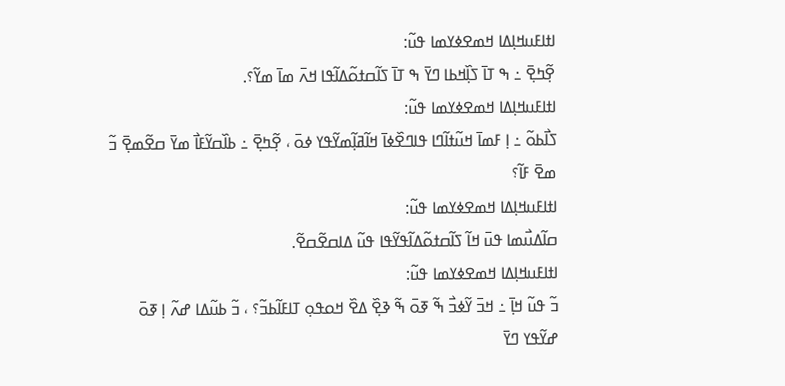ߊߙߊߓߎߞߊ߲ߡߊ ߞߘߐߦߌߘߊ ߟߎ߬:
ߐ߲߬ߤߐ߲߫ ߸ ߒ ߠߊ߫ ߖߊ߲߰ߞߕߊ ߣߌ߫ ߒ ߠߊ߫ ߖߊ߬ߛߙߋ߬ߡߊ߬ߟߊ ߞߍ߫ ߘߊ߫ ߘߌ߬؟.
ߊߙߊߓߎߞߊ߲ߡߊ ߞߘߐߦߌߘߊ ߟߎ߬:
ߖߊ߯ߕߋ߬ ߸ ߊ߲ ߓߘߊ߫ ߞߎ߬ߙߊ߬ߣߊ ߟߊߣߐ߰ߦߊ߫ ߞߊ߬ߥߊ߲߬ߘߌ߬ߟߌ ߦߋ߫ ، ߐ߲߬ߤߐ߲߫ ߸ ߕߊ߰ߛߌ߬ߓߊ߯ ߘߌ߫ ߛߐ߬ߘߐ߲߫ ߏ߬ ߘߐ߫ ߓߊ߬؟
ߊߙߊߓߎߞߊ߲ߡߊ ߞߘߐߦߌߘߊ ߟߎ߬:
ߛߊ߬ߡߎ߯ߘߊ ߟߎ߫ ߞߊ߬ ߖߊ߬ߛߙߋ߬ߡߊ߬ߟߌ߬ߟߊ ߟߎ߬ ߡߊߛߐ߬ߛߐ߬.
ߊߙߊߓߎߞߊ߲ߡߊ ߞߘߐߦߌߘߊ ߟߎ߬:
ߏ߬ ߟߎ߬ ߞߊ߲߫ ߸ ߞߏ߫ ߌ߬ߦߏ߯ ߒ߬ ߧߋ߫ ߒ߬ ߢߐ߲߰ ߡߐ߰ ߞߋߟߋ߲ ߠߊߓߊ߬ߕߏ߬؟ ، ߏ߬ ߕߎ߬ߡߊ ߝߍ߬ ߊ߲ ߧߋ߫ ߝߌ߬ߟߌ ߣߌ߫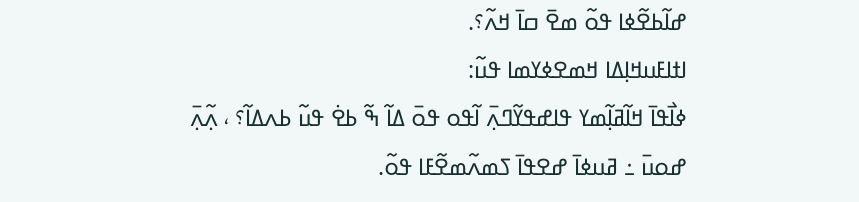ߝߊ߬ߕߐ߬ߦߊ ߟߋ߬ ߘߐ߫ ߛߊ߫ ߞߍ߬؟.
ߊߙߊߓߎߞߊ߲ߡߊ ߞߘߐߦߌߘߊ ߟߎ߬:
ߦߊ߯ߟߊ߫ ߞߊ߬ߥߊ߲߬ߘߌ ߟߊߝߟߌ߬ߣߍ߲߫ ߊ߬ߟߋ ߟߋ߫ ߡߊ߬ ߒ߬ ߕߐ߭ ߟߎ߬ ߕߍߡߊ߬؟ ، ߍ߲߬ߍ߲߫ ߝߋߎ߫ ߸ ߥߎߦߊ߫ ߝߐߟߊ߫ ߖߘߍ߬ߘߐ߬ߓߊ ߟߋ߬.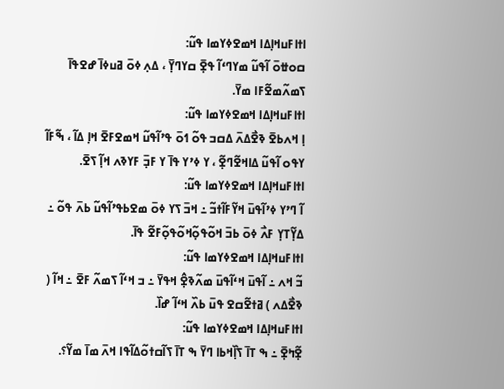ߊߙߊߓߎߞߊ߲ߡߊ ߞߘߐߦߌߘߊ ߟߎ߬:
ߛߋߚߋ߫ ߊ߬ߟߎ߬ ߘߌߣߵߊ߬ ߟߐ߲߫ ߛߌߣߌ߲߫ ، ߡߍ߲ ߦߋ߫ ߥߎߦߊ߫ ߝߐߟߊ߫ ߖߘߍ߬ߘߐ߬ߓߊ ߘߌ߫.
ߊߙߊߓߎߞߊ߲ߡߊ ߞߘߐߦߌߘߊ ߟߎ߬:
ߊ߲ ߞߍߕߐ߫ ߢߐ߯ߡߍ߫ ߡߛߏ ߟߋ߬ ߗߋ߫ ߟߴߊ߬ߟߎ߬ ߞߘߐߓߐ߫ ߞߊ߲ ߡߊ߬ ، ߒ߬ߓߊ߬ ߌߟߋ ߊ߬ߟߎ߬ ߡߊߞߐ߬ߣߐ߲߬ ، ߌ ߦߴߌ ߟߊ߫ ߌ ߓߏ߲߫ ߓߌߢߍ ߞߊ߲߬ ߖߐ߫.
ߊߙߊߓߎߞߊ߲ߡߊ ߞߘߐߦߌߘߊ ߟߎ߬:
ߊ߬ ߣߴߌ ߦߴߊ߬ߟߎ߫ ߞߌ߬ߓߊ߬ߙߏ߬ ߸ ߞߏ߫ ߖߌ ߦߋ߫ ߘߐߕߟߴߊ߬ߟߎ߬ ߕߍ߫ ߟߋ߬ ߸ ߡߌ߲߬ߠߌ߲ ߓߍ߯ ߦߋ߫ ߕߏ߫ ߞߋ߬ߟߋ߲߬ߞߋ߬ߟߋ߲߬ߓߐ߬ ߟߊ߫.
ߊߙߊߓߎߞߊ߲ߡߊ ߞߘߐߦߌߘߊ ߟߎ߬:
ߏ߬ ߞߍ ߸ ߊ߬ߟߎ߫ ߞߵߊ߬ߟߎ߫ ߘߍ߬ߢߐ߲߮ ߞߟߌ߫ ߸ ߏ ߞߵߊ߬ ߖߘߍ߬ ߓߐ߫ ߸ ߞߊ߬ ( ߢߐ߯ߡߍ ) ߥߙߐ߬ߛߐ ߟߎ߫ ߕߍ߰ ߞߵߊ߬ ߝߊ߰.
ߊߙߊߓߎߞߊ߲ߡߊ ߞߘߐߦߌߘߊ ߟߎ߬:
ߐ߲߬ߤߐ߲߫ ߸ ߒ ߠߊ߫ ߖߊ߲߰ߞߕߊ ߣߌ߫ ߒ ߠߊ߫ ߖߊ߬ߛߙߋ߬ߡߊ߬ߟߊ ߞߍ߫ ߘߊ߫ ߘߌ߬؟.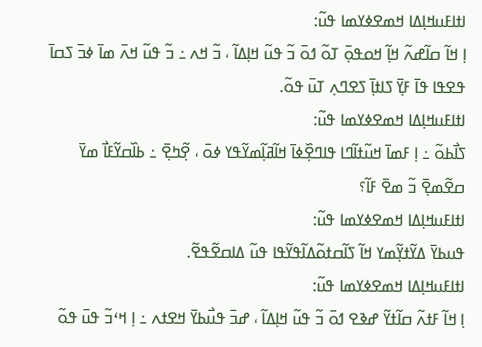ߊߙߊߓߎߞߊ߲ߡߊ ߞߘߐߦߌߘߊ ߟߎ߬:
ߊ߲ ߞߊ߬ ߛߊ߬ߝߍ߬ ߞߊ߲߬ ߞߋߟߋ߲߫ ߠߋ߬ ߗߋ߫ ߏ߬ ߟߎ߬ ߞߊ߲ߡߊ߬ ، ߏ߬ ߞߍ ߸ ߏ߬ ߟߎ߬ ߞߍ߫ ߘߊ߫ ߦߏ߫ ߖߛߊ߫ ߟߐߟߊ ߟߊ߫ ߓߌ߲߫ ߖߊߙߊ߲߫ ߖߐߣߍ߲ ߠߎ߫ ߟߋ߬.
ߊߙߊߓߎߞߊ߲ߡߊ ߞߘߐߦߌߘߊ ߟߎ߬:
ߖߊ߯ߕߋ߬ ߸ ߊ߲ ߓߘߊ߫ ߞߎ߬ߙߊ߬ߣߊ ߟߊߣߐ߲߰ߦߊ߫ ߞߊ߬ߥߊ߲߬ߘߌ߬ߟߌ ߦߋ߫ ، ߐ߲߬ߤߐ߲߫ ߸ ߕߊ߰ߛߌ߬ߓߊ߯ ߘߌ߫ ߛߐ߬ߘߐ߲߫ ߏ߬ ߘߐ߫ ߓߊ߬؟
ߊߙߊߓߎߞߊ߲ߡߊ ߞߘߐߦߌߘߊ ߟߎ߬:
ߟߎߕߌ߫ ߡߌ߬ߙߌ߲߬ߘߌ ߞߊ߬ ߖߊ߬ߛߙߋ߬ߡߊ߬ߟߌ߬ߟߊ ߟߎ߬ ߡߊߛߐ߬ߟߐ߬.
ߊߙߊߓߎߞߊ߲ߡߊ ߞߘߐߦߌߘߊ ߟߎ߬:
ߊ߲ ߞߊ߬ ߓߙߍ߬ ߛߊ߬ߙߌ߬ ߝߢߐ ߗߋ߫ ߏ߬ ߟߎ߬ ߞߊ߲ߡߊ߬ ، ߝߏ߫ ߟߎ߯ߕߌ߫ ߞߐߙߍ ߸ ߊ߲ ߞߵߏ߬ ߟߎ߫ ߟߋ߬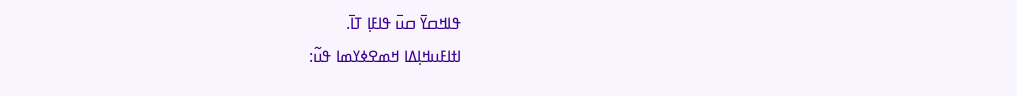ߟߊߞߛߌ߫ ߛߎ߫ ߟߊߓߊ߲ ߠߊ߫.
ߊߙߊߓߎߞߊ߲ߡߊ ߞߘߐߦߌߘߊ ߟߎ߬: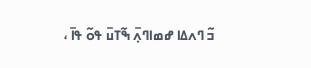ߏ߬ ߣߍߡߊ ߝߘߊߣߍ߲߫ ߒ߬ߠߎ߫ ߟߋ߬ ߟߊ߫ ،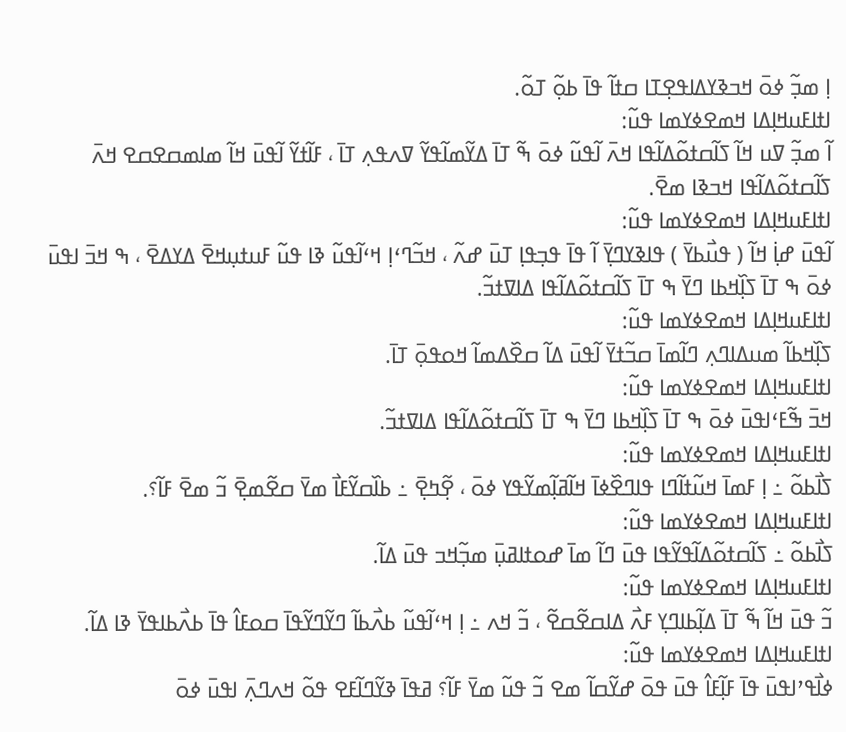ߊ߲ ߘߏ߲߬ ߦߋ߫ ߞߏߢߌߡߊߟߐ߲ߠߊ ߛߙߊ߬ ߟߊ߫ ߕߋ߲߬ ߠߋ߬.
ߊߙߊߓߎߞߊ߲ߡߊ ߞߘߐߦߌߘߊ ߟߎ߬:
ߊ߬ ߘߏ߲߬ ߜߎ ߞߊ߬ ߖߊ߬ߛߙߋ߬ߡߊ߬ߟߊ ߞߍ߫ ߊ߬ߟߎ߬ ߦߋ߫ ߒ߬ ߠߊ߫ ߡߌ߬ߘߊ߬ߟߌ߬ ߜߍߟߍ߲ ߠߊ߫ ، ߓߊ߬ߙߌ߬ ߊ߬ߟߎ߫ ߞߊ߬ ߘߊߘߛߐߛߐ ߞߍ߫ ߖߊ߬ߛߙߋ߬ߡߊ߬ߟߊ ߞߏߢߊ ߘߐ߫.
ߊߙߊߓߎߞߊ߲ߡߊ ߞߘߐߦߌߘߊ ߟߎ߬:
ߊ߬ߟߎ߫ ߝߊ߲߭ ߞߊ߬ ( ߟߎ߯ߕߌ߫ ) ߟߊߢߌߣߌ߲߫ ߊ߬ ߟߊ߫ ߟߏ߲ߟߊ߲ ߠߎ߫ ߝߍ߬ ، ߞߏ߬ߣߵߊ߲ ߞߵߊ߬ߟߎ߬ ߢߊ ߟߎ߬ ߓߎߙߎ߲ߞߐ߫ ߡߌߡߐ߫ ، ߒ ߞߏ߫ ߊߟߎ߫ ߦߋ߫ ߒ ߠߊ߫ ߖߊ߲߰ߞߕߊ ߣߌ߫ ߒ ߠߊ߫ ߖߊ߬ߛߙߋ߬ߡߊ߬ߟߊ ߡߊߜߙߏ߬.
ߊߙߊߓߎߞߊ߲ߡߊ ߞߘߐߦߌߘߊ ߟߎ߬:
ߖߊ߲߰ߞߕߊ߬ ߘߎߡߊߣߍ߲ ߣߊ߬ߘߊ߫ ߛߏ߬ߙߌ߫ ߊ߬ߟߎ߫ ߡߊ߬ ߛߐ߰ߡߘߊ߬ ߞߋߟߋ߲߫ ߠߊ߫.
ߊߙߊߓߎߞߊ߲ߡߊ ߞߘߐߦߌߘߊ ߟߎ߬:
ߞߏ߫ ߒ߬ߓߵߊߟߎ߫ ߦߋ߫ ߒ ߠߊ߫ ߖߊ߲߰ߞߕߊ ߣߌ߫ ߒ ߠߊ߫ ߖߊ߬ߛߙߋ߬ߡߊ߬ߟߊ ߡߊߜߙߏ߬.
ߊߙߊߓߎߞߊ߲ߡߊ ߞߘߐߦߌߘߊ ߟߎ߬:
ߖߊ߯ߕߋ߬ ߸ ߊ߲ ߓߘߊ߫ ߞߎ߬ߙߊ߬ߣߊ ߟߊߣߐ߰ߦߊ߫ ߞߊ߬ߥߊ߲߬ߘߌ߬ߟߌ ߦߋ߫ ، ߐ߲߬ߤߐ߲߫ ߸ ߕߊ߰ߛߌ߬ߓߊ߯ ߘߌ߫ ߛߐ߬ߘߐ߲߫ ߏ߬ ߘߐ߫ ߓߊ߬؟.
ߊߙߊߓߎߞߊ߲ߡߊ ߞߘߐߦߌߘߊ ߟߎ߬:
ߖߊ߯ߕߋ߬ ߸ ߖߊ߬ߛߙߋ߬ߡߊ߬ߟߌ߬ߟߊ ߟߎ߫ ߣߊ߬ ߘߊ߫ ߝߋߙߊߥߎ߲߫ ߘߏ߲߬ߞߏ ߟߎ߫ ߡߊ߬.
ߊߙߊߓߎߞߊ߲ߡߊ ߞߘߐߦߌߘߊ ߟߎ߬:
ߏ߬ ߟߎ߫ ߞߊ߬ ߒ߬ ߠߊ߫ ߡߊ߲߬ߕߊߣߌ߲ ߓߍ߯ ߡߊߛߐ߬ߛߐ߬ ، ߏ߬ ߞߍ ߸ ߊ߲ ߞߵߊ߬ߟߎ߬ ߕߍ߯ߕߊ߬ ߣߌ߬ߣߌ߬ߟߊ߫ ߛߋߓߊ߮ ߟߊ߫ ߕߍ߯ߕߊߟߌ߫ ߢߊ ߡߊ߬.
ߊߙߊߓߎߞߊ߲ߡߊ ߞߘߐߦߌߘߊ ߟߎ߬:
ߦߊ߯ߟߴߊߟߎ߫ ߟߊ߫ ߓߊ߲߬ߓߊ߮ ߟߎ߫ ߟߋ߫ ߝߌ߬ߛߊ߬ ߘߐ ߏ߬ ߟߎ߬ ߘߌ߫ ߓߊ߬؟ ߥߟߊ߫ ߢߌ߬ߣߊ߬ߓߐ ߟߋ߬ ߞߍߣߍ߲߫ ߊߟߎ߫ ߦߋ߫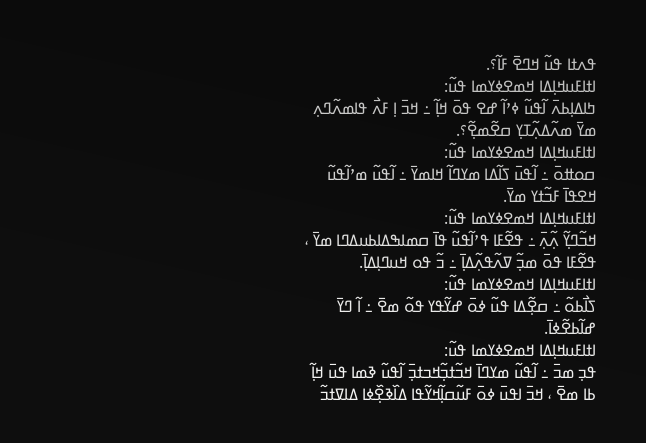ߟߍߙߊ ߟߎ߬ ߞߣߐ߫ ߓߊ߬؟.
ߊߙߊߓߎߞߊ߲ߡߊ ߞߘߐߦߌߘߊ ߟߎ߬:
ߤߊߡߊ߲ߕߍ߫ ߊ߬ߟߎ߬ ߦߴߊ߬ ߝߐ ߟߋ߫ ߞߊ߲߬ ߸ ߞߏ߫ ߊ߲ ߓߍ߯ ߟߊߘߍ߬ߣߍ߲ ߘߌ߫ ߘߍ߬ߡߍ߲߬ߠߌ߲ ߛߐ߬ߘߐ߲߬؟.
ߊߙߊߓߎߞߊ߲ߡߊ ߞߘߐߦߌߘߊ ߟߎ߬:
ߛߋߚߋ߫ ߸ ߊ߬ߟߎ߫ ߖߊ߬ߡߊ ߘߌߣߊ߬ ߞߊߘߌ߫ ߸ ߊ߬ߟߎ߬ ߘߴߊ߬ߟߎ߬ ߞߐߟߊ߫ ߓߏ߬ߙߌ ߘߌ߫.
ߊߙߊߓߎߞߊ߲ߡߊ ߞߘߐߦߌߘߊ ߟߎ߬:
ߞߏ߬ߣߌ߲߬ ߍ߲߬ߍ߲߫ ߸ ߟߐ߬ߓߊ ߟߴߊ߬ߟߎ߬ ߟߊ߫ ߛߘߊߒߡߊߕߎߡߣߊ ߘߌ߫ ، ߟߐ߬ߓߊ ߟߋ߫ ߘߏ߲߬ ߜߍ߬ߟߍ߲߬ߡߊ߲߫ ߸ ߏ߬ ߟߋ ߞߎߣߊ߲ߡߊ߲߫.
ߊߙߊߓߎߞߊ߲ߡߊ ߞߘߐߦߌߘߊ ߟߎ߬:
ߖߊ߯ߕߋ߬ ߸ ߛߐ߲߬ߡߊ ߟߎ߬ ߦߋ߫ ߝߌ߬ߟߌ ߟߋ߬ ߘߐ߫ ߸ ߊ߬ ߣߌ߫ ߝߊ߬ߕߐ߬ߦߊ߫.
ߊߙߊߓߎߞߊ߲ߡߊ ߞߘߐߦߌߘߊ ߟߎ߬:
ߟߏ߲ ߘߏ߫ ߸ ߊ߬ߟߎ߬ ߘߌߣߊ߫ ߞߏ߬ߙߏ߲߬ߞߏߙߏ߲߫ ߊ߬ߟߎ߬ ߢߘߊ ߟߎ߫ ߞߊ߲߬ ߕߊ ߘߐ߫ ، ߞߏ߫ ߊߟߎ߫ ߦߋ߫ ߓߎ߬ߛߊ߲߬ߞߌ߬ߟߊ ߡߊ߰ߢߐ߲߰ߦߊ ߡߊߜߙߏ߬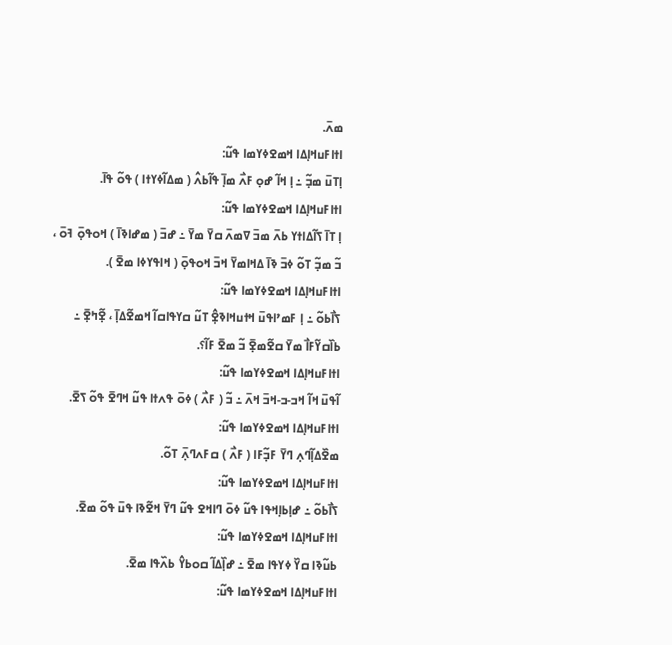ߘߍ߫.
ߊߙߊߓߎߞߊ߲ߡߊ ߞߘߐߦߌߘߊ ߟߎ߬:
ߊ߲ߠߎ߫ ߘߏ߲߬ ߸ ߊ߲ ߞߊ߬ ߝߋ߲ ߓߍ߯ ߘߊ߲߫ ߟߊ߬ߕߍ߮ ( ߘߡߊ߬ߦߌߙߊ ) ߟߋ߬ ߟߊ߫.
ߊߙߊߓߎߞߊ߲ߡߊ ߞߘߐߦߌߘߊ ߟߎ߬:
ߊ߲ ߠߊ߫ ߖߊ߬ߡߊߙߌ ߕߍ߫ ߘߏ߫ ߜߘߍ߫ ߛߌ߫ ߘߌ߫ ߸ ߝߏ߫ ( ߘߝߊߢߊ߫ ) ߞߋߟߋ߲߫ ߔߋ߫ ، ߏ߬ ߘߏ߲߬ ߠߋ߬ ߦߏ߫ ߢߊ߫ ߡߞߊߘߌ߫ ߞߏ߫ ߞߋߟߋ߲߫ ( ߞߊߟߌߦߊ ߘߐ߫ ).
ߊߙߊߓߎߞߊ߲ߡߊ ߞߘߐߦߌߘߊ ߟߎ߬:
ߖߊ߯ߕߋ߬ ߸ ߊ߲ ߓߘߴߊߟߎ߫ ߞߙߎߞߊߢߐ߲߮ ߠߎ߬ ߛߌߟߊߛߊ߬ ߞߘߐ߬ߡߊ߲߫ ، ߐ߲߬ߤߐ߲߫ ߸ ߕߊ߰ߛߌ߬ߓߊ߯ ߘߌ߫ ߛߐ߬ߘߐ߲߫ ߏ߬ ߘߐ߫ ߓߊ߬؟.
ߊߙߊߓߎߞߊ߲ߡߊ ߞߘߐߦߌߘߊ ߟߎ߬:
ߊ߬ߟߎ߫ ߞߊ߬ ߞߏ-ߏ-ߞߏ߫ ߞߍ߫ ߸ ߏ߬ ( ߓߍ߯ ) ߦߋ߫ ߟߍߙߊ ߟߎ߬ ߞߣߐ߫ ߟߋ߬ ߖߐ߫.
ߊߙߊߓߎߞߊ߲ߡߊ ߞߘߐߦߌߘߊ ߟߎ߬:
ߘߐ߰ߡߊ߲߬ߣߍ߲ ߣߌ߫ ߓߏ߲߬ߓߊ ( ߓߍ߯ ) ߛߓߍߣߍ߲߫ ߠߋ߬.
ߊߙߊߓߎߞߊ߲ߡߊ ߞߘߐߦߌߘߊ ߟߎ߬:
ߖߊ߯ߕߋ߬ ߸ ߝߊ߲ߕߊ߲ߞߟߊ ߟߎ߬ ߦߋ߫ ߣߊߞߐ ߟߎ߬ ߣߌ߫ ߞߐ߬ߢߊ ߟߎ߫ ߟߋ߬ ߘߐ߫.
ߊߙߊߓߎߞߊ߲ߡߊ ߞߘߐߦߌߘߊ ߟߎ߬:
ߕߎ߬ߢߊ ߛߌ߰ ߦߌߟߊ ߘߐ߫ ߸ ߝߊ߲߰ߡߊ߬ ߛߋߕߌ߮ ߕߍ߰ߟߊ ߘߐ߫.
ߊߙߊߓߎߞߊ߲ߡߊ ߞߘߐߦߌߘߊ ߟߎ߬: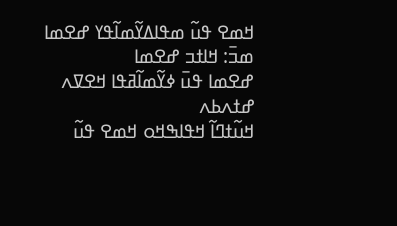ߞߘߐ ߟߎ߬ ߘߟߊߡߌ߬ߘߊ߬ߟߌ ߝߐߘߊ ߘߏ߫: ߞߊߙߏ ߝߐߘߊ
ߝߐߘߊ ߟߎ߫ ߦߌ߬ߘߊ߬ߥߟߊ ߞߐߜߍ ߝߙߍߕߍ
ߞߎ߬ߙߣߊ߬ ߞߟߊߒߞߋ ߞߘߐ ߟߎ߬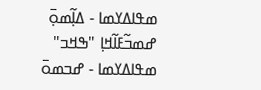ߘߟߊߡߌߘߊ - ߡߊ߲߬ߘߋ߲߫ ߝߘߏ߬ߓߊ߬ߞߊ߲ "ߒߞߏ" ߘߟߊߡߌߘߊ - ߝߏߘߋ߫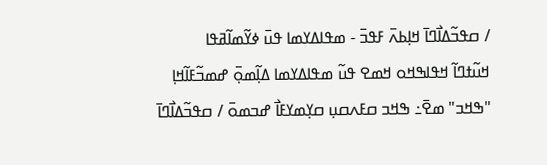/ ߛߟߏ߬ߡߊ߯ߣߊ߫ ߞߊ߲ߕߍ߫ ߓߟߏ߫ - ߘߟߊߡߌߘߊ ߟߎ߫ ߦߌ߬ߘߊ߬ߥߟߊ
ߞߎ߬ߙߣߊ߬ ߞߟߊߒߞߋ ߞߘߐ ߟߎ߬ ߘߟߊߡߌߘߊ ߡߊ߲߬ߘߋ߲߫ ߝߘߏ߬ߓߊ߬ߞߊ߲ "ߒߞߏ" ߘߐ߫߸ ߒߞߏ ߛߓߍߛߎ߲ ߛߌ߲ߘߌߓߊ߯ ߝߏߘߋ߫ / ߛߟߏ߬ߡߊ߯ߣߊ߫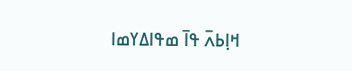ߞߊ߲ߕߍ߫ ߟߊ߫ ߘߟߊߡߌߘߊ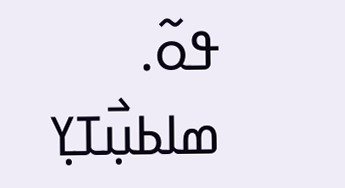ߟߋ߬.
ߘߊߕߎ߲߯ߠߌ߲